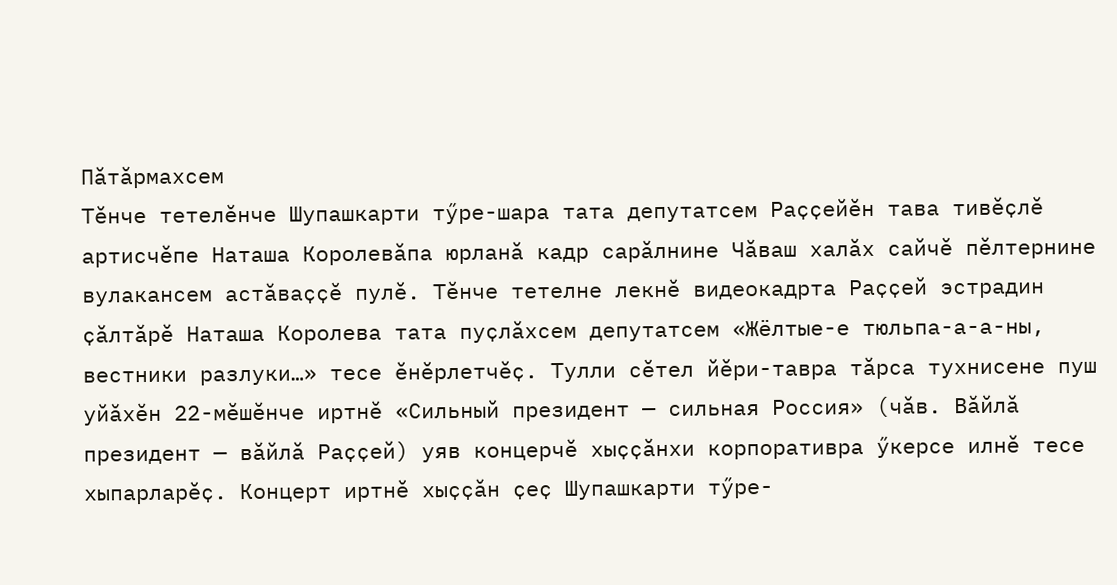Пӑтӑрмахсем
Тӗнче тетелӗнче Шупашкарти тӳре-шара тата депутатсем Раҫҫейӗн тава тивӗҫлӗ артисчӗпе Наташа Королевӑпа юрланӑ кадр сарӑлнине Чӑваш халӑх сайчӗ пӗлтернине вулакансем астӑваҫҫӗ пулӗ. Тӗнче тетелне лекнӗ видеокадрта Раҫҫей эстрадин ҫӑлтӑрӗ Наташа Королева тата пуҫлӑхсем депутатсем «Жёлтые-е тюльпа-а-а-ны, вестники разлуки…» тесе ӗнӗрлетчӗҫ. Тулли сӗтел йӗри-тавра тӑрса тухнисене пуш уйӑхӗн 22-мӗшӗнче иртнӗ «Сильный президент — сильная Россия» (чӑв. Вӑйлӑ президент — вӑйлӑ Раҫҫей) уяв концерчӗ хыҫҫӑнхи корпоративра ӳкерсе илнӗ тесе хыпарларӗҫ. Концерт иртнӗ хыҫҫӑн ҫеҫ Шупашкарти тӳре-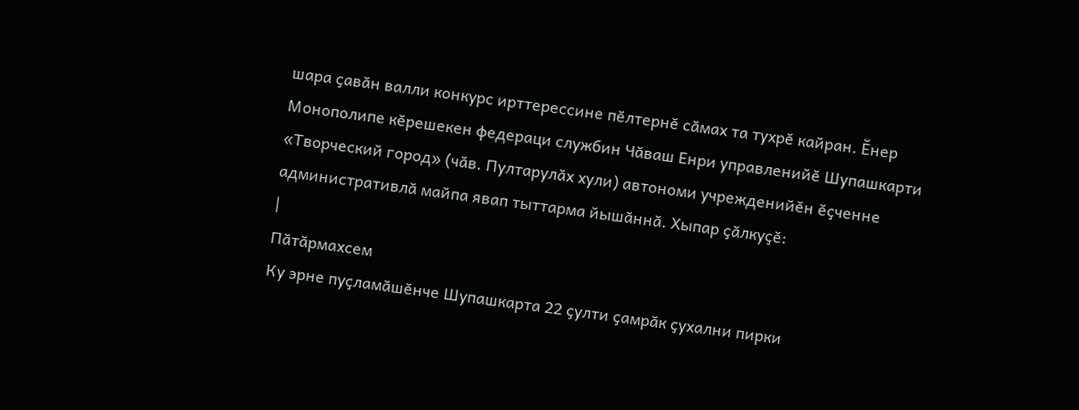шара ҫавӑн валли конкурс ирттерессине пӗлтернӗ сӑмах та тухрӗ кайран. Ӗнер Монополипе кӗрешекен федераци службин Чӑваш Енри управленийӗ Шупашкарти «Творческий город» (чӑв. Пултарулӑх хули) автономи учрежденийӗн ӗҫченне административлӑ майпа явап тыттарма йышӑннӑ. Хыпар ҫӑлкуҫӗ:
|
Пӑтӑрмахсем
Ку эрне пуҫламӑшӗнче Шупашкарта 22 ҫулти ҫамрӑк ҫухални пирки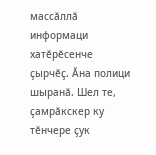массӑллӑ информаци хатӗрӗсенче ҫырчӗҫ. Ӑна полици шыранӑ. Шел те, ҫамрӑкскер ку тӗнчере ҫук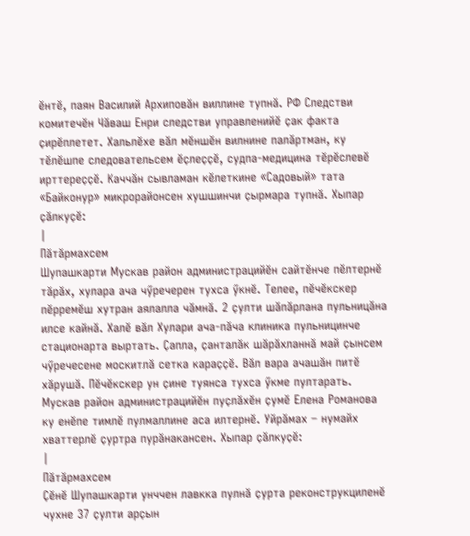ӗнтӗ, паян Василий Архиповӑн виллине тупнӑ. РФ Следстви комитечӗн Чӑваш Енри следстви управленийӗ ҫак факта ҫирӗплетет. Хальлӗхе вӑл мӗншӗн вилнине палӑртман, ку тӗлӗшпе следовательсем ӗҫлеҫҫӗ, судпа-медицина тӗрӗслевӗ ирттереҫҫӗ. Каччӑн сывламан кӗлеткине «Садовый» тата «Байконур» микрорайонсен хушшинчи ҫырмара тупнӑ. Хыпар ҫӑлкуҫӗ:
|
Пӑтӑрмахсем
Шупашкарти Мускав район администрацийӗн сайтӗнче пӗлтернӗ тӑрӑх, хулара ача чӳречерен тухса ӳкнӗ. Телее, пӗчӗкскер пӗрремӗш хутран аялалла чӑмнӑ. 2 ҫулти шӑпӑрлана пульницӑна илсе кайнӑ. Халӗ вӑл Хулари ача-пӑча клиника пульницинче стационарта выртать. Ҫапла, ҫанталӑк шӑрӑхланнӑ май ҫынсем чӳречесене москитлӑ сетка караҫҫӗ. Вӑл вара ачашӑн питӗ хӑрушӑ. Пӗчӗкскер ун ҫине туянса тухса ӳкме пултарать. Мускав район администрацийӗн пуҫлӑхӗн ҫумӗ Елена Романова ку енӗпе тимлӗ пулмаллине аса илтернӗ. Уйрӑмах – нумайх хваттерлӗ ҫуртра пурӑнакансен. Хыпар ҫӑлкуҫӗ:
|
Пӑтӑрмахсем
Ҫӗнӗ Шупашкарти унччен лавкка пулнӑ ҫурта реконструкциленӗ чухне 37 ҫулти арҫын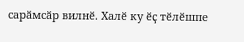сарӑмсӑр вилнӗ. Халӗ ку ӗҫ тӗлӗшпе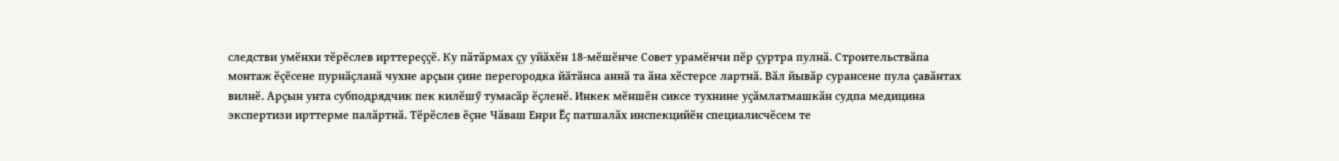следстви умӗнхи тӗрӗслев ирттереҫҫӗ. Ку пӑтӑрмах ҫу уйӑхӗн 18-мӗшӗнче Совет урамӗнчи пӗр ҫуртра пулнӑ. Строительствӑпа монтаж ӗҫӗсене пурнӑҫланӑ чухне арҫын ҫине перегородка йӑтӑнса аннӑ та ӑна хӗстерсе лартнӑ. Вӑл йывӑр сурансене пула ҫавӑнтах вилнӗ. Арҫын унта субподрядчик пек килӗшӳ тумасӑр ӗҫленӗ. Инкек мӗншӗн сиксе тухнине уҫӑмлатмашкӑн судпа медицина экспертизи ирттерме палӑртнӑ. Тӗрӗслев ӗҫне Чӑваш Енри Ӗҫ патшалӑх инспекцийӗн специалисчӗсем те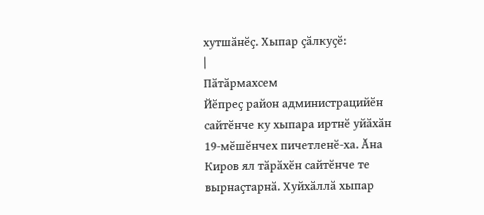хутшӑнӗҫ. Хыпар ҫӑлкуҫӗ:
|
Пӑтӑрмахсем
Йӗпреҫ район администрацийӗн сайтӗнче ку хыпара иртнӗ уйӑхӑн 19-мӗшӗнчех пичетленӗ-ха. Ӑна Киров ял тӑрӑхӗн сайтӗнче те вырнаҫтарнӑ. Хуйхӑллӑ хыпар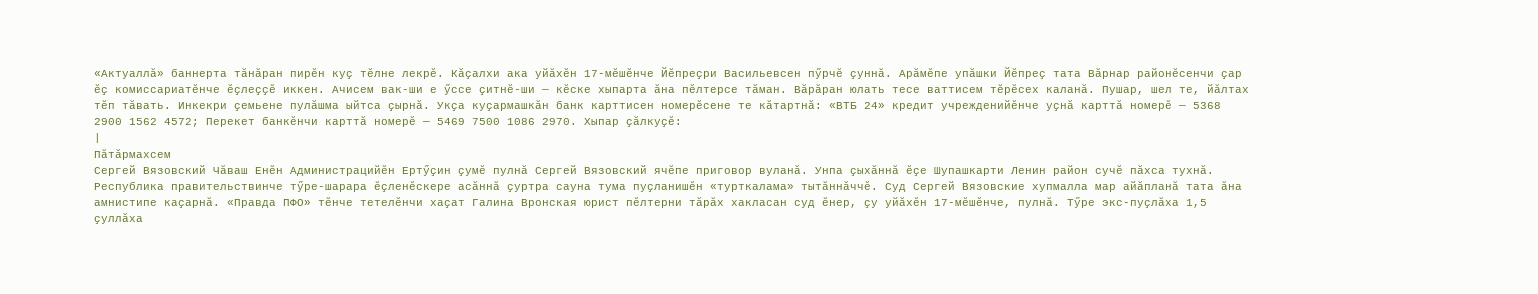«Актуаллӑ» баннерта тӑнӑран пирӗн куҫ тӗлне лекрӗ. Кӑҫалхи ака уйӑхӗн 17-мӗшӗнче Йӗпреҫри Васильевсен пӳрчӗ ҫуннӑ. Арӑмӗпе упӑшки Йӗпреҫ тата Вӑрнар районӗсенчи ҫар ӗҫ комиссариатӗнче ӗҫлеҫҫӗ иккен. Ачисем вак-ши е ӳссе ҫитнӗ-ши — кӗске хыпарта ӑна пӗлтерсе тӑман. Вӑрӑран юлать тесе ваттисем тӗрӗсех каланӑ. Пушар, шел те, йӑлтах тӗп тӑвать. Инкекри ҫемьене пулӑшма ыйтса ҫырнӑ. Укҫа куҫармашкӑн банк карттисен номерӗсене те кӑтартнӑ: «ВТБ 24» кредит учрежденийӗнче уҫнӑ карттӑ номерӗ — 5368 2900 1562 4572; Перекет банкӗнчи карттӑ номерӗ — 5469 7500 1086 2970. Хыпар ҫӑлкуҫӗ:
|
Пӑтӑрмахсем
Сергей Вязовский Чӑваш Енӗн Администрацийӗн Ертӳҫин ҫумӗ пулнӑ Сергей Вязовский ячӗпе приговор вуланӑ. Унпа ҫыхӑннӑ ӗҫе Шупашкарти Ленин район сучӗ пӑхса тухнӑ. Республика правительствинче тӳре-шарара ӗҫленӗскере асӑннӑ ҫуртра сауна тума пуҫланишӗн «турткалама» тытӑннӑччӗ. Суд Сергей Вязовские хупмалла мар айӑпланӑ тата ӑна амнистипе каҫарнӑ. «Правда ПФО» тӗнче тетелӗнчи хаҫат Галина Вронская юрист пӗлтерни тӑрӑх хакласан суд ӗнер, ҫу уйӑхӗн 17-мӗшӗнче, пулнӑ. Тӳре экс-пуҫлӑха 1,5 ҫуллӑха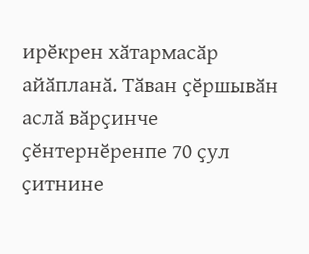ирӗкрен хӑтармасӑр айӑпланӑ. Тӑван ҫӗршывӑн аслӑ вӑрҫинче ҫӗнтернӗренпе 70 ҫул ҫитнине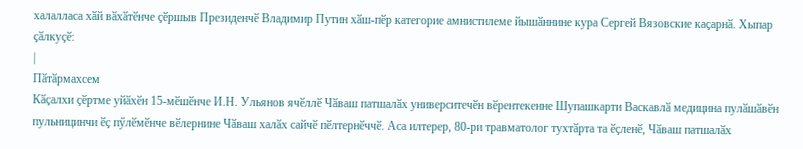халалласа хӑй вӑхӑтӗнче ҫӗршыв Президенчӗ Владимир Путин хӑш-пӗр категорие амнистилеме йышӑннине кура Сергей Вязовские каҫарнӑ. Хыпар ҫӑлкуҫӗ:
|
Пӑтӑрмахсем
Кӑҫалхи ҫӗртме уйӑхӗн 15-мӗшӗнче И.Н. Ульянов ячӗллӗ Чӑваш патшалӑх университечӗн вӗрентекенне Шупашкарти Васкавлӑ медицина пулӑшӑвӗн пульницинчи ӗҫ пӳлӗмӗнче вӗлернине Чӑваш халӑх сайчӗ пӗлтернӗччӗ. Аса илтерер, 80-ри травматолог тухтӑрта та ӗҫленӗ, Чӑваш патшалӑх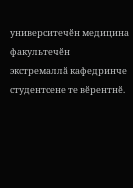университечӗн медицина факультечӗн экстремаллӑ кафедринче студентсене те вӗрентнӗ.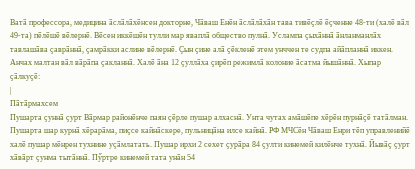Ватӑ профессора, медицина ӑслӑлӑхӗнсен докторне, Чӑваш Енӗн ӑслӑлӑхӑн тава тивӗҫлӗ ӗҫченне 48-ти (халӗ вӑл 49-та) пӗлӗшӗ вӗлернӗ. Вӗсен иккӗшӗн тулли мар яваплӑ общество пулнӑ. Услампа ҫыхӑннӑ ӑнланманлӑх тавлашӑва ҫаврӑннӑ, ҫамрӑкки аслине вӗлернӗ. Ҫын ҫине алӑ ҫӗкленӗ этем унччен те судпа айӑпланнӑ иккен. Анчах малтан вӑл вӑрӑпа ҫакланнӑ. Халӗ ӑна 12 ҫуллӑха ҫирӗп режимлӑ колоние ӑсатма йышӑннӑ. Хыпар ҫӑлкуҫӗ:
|
Пӑтӑрмахсем
Пушарта ҫуннӑ ҫурт Вӑрмар районӗнче паян ҫӗрле пушар алхаснӑ. Унта чутах амӑшӗпе хӗрӗн пурнӑҫӗ татӑлман. Пушарта шар курнӑ хӗрарӑма, пиҫсе кайнӑскере, пульницӑна илсе кайнӑ. РФ МЧСӗн Чӑваш Енри тӗп управленийӗ халӗ пушар мӗнрен тухнине уҫӑмлатать. Пушар ирхи 2 сехет ҫурӑра 84 ҫулти кинемей килӗнче тухнӑ. Йывӑҫ ҫурт хӑвӑрт ҫунма тытӑннӑ. Пӳртре кинемей тата унӑн 54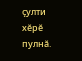ҫулти хӗрӗ пулнӑ.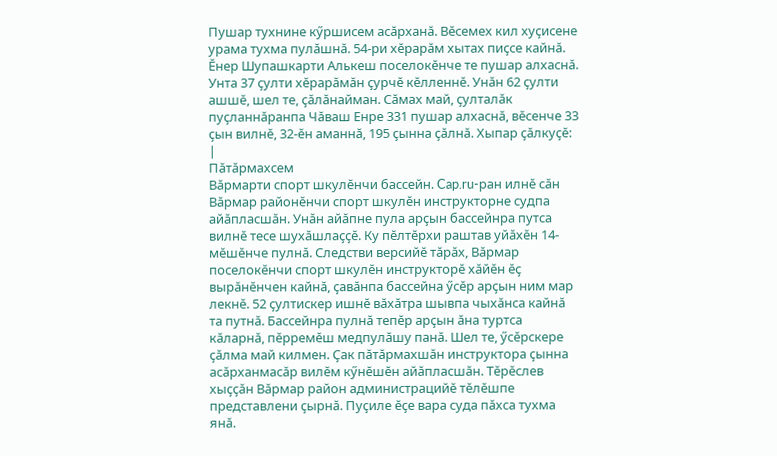Пушар тухнине кӳршисем асӑрханӑ. Вӗсемех кил хуҫисене урама тухма пулӑшнӑ. 54-ри хӗрарӑм хытах пиҫсе кайнӑ. Ӗнер Шупашкарти Алькеш поселокӗнче те пушар алхаснӑ. Унта 37 ҫулти хӗрарӑмӑн ҫурчӗ кӗлленнӗ. Унӑн 62 ҫулти ашшӗ, шел те, ҫӑлӑнайман. Сӑмах май, ҫулталӑк пуҫланнӑранпа Чӑваш Енре 331 пушар алхаснӑ, вӗсенче 33 ҫын вилнӗ, 32-ӗн аманнӑ, 195 ҫынна ҫӑлнӑ. Хыпар ҫӑлкуҫӗ:
|
Пӑтӑрмахсем
Вӑрмарти спорт шкулӗнчи бассейн. Cap.ru-ран илнӗ сӑн Вӑрмар районӗнчи спорт шкулӗн инструкторне судпа айӑпласшӑн. Унӑн айӑпне пула арҫын бассейнра путса вилнӗ тесе шухӑшлаҫҫӗ. Ку пӗлтӗрхи раштав уйӑхӗн 14-мӗшӗнче пулнӑ. Следстви версийӗ тӑрӑх, Вӑрмар поселокӗнчи спорт шкулӗн инструкторӗ хӑйӗн ӗҫ вырӑнӗнчен кайнӑ, ҫавӑнпа бассейна ӳсӗр арҫын ним мар лекнӗ. 52 ҫултискер ишнӗ вӑхӑтра шывпа чыхӑнса кайнӑ та путнӑ. Бассейнра пулнӑ тепӗр арҫын ӑна туртса кӑларнӑ, пӗрремӗш медпулӑшу панӑ. Шел те, ӳсӗрскере ҫӑлма май килмен. Ҫак пӑтӑрмахшӑн инструктора ҫынна асӑрханмасӑр вилӗм кӳнӗшӗн айӑпласшӑн. Тӗрӗслев хыҫҫӑн Вӑрмар район администрацийӗ тӗлӗшпе представлени ҫырнӑ. Пуҫиле ӗҫе вара суда пӑхса тухма янӑ.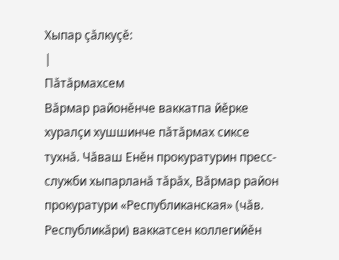Хыпар ҫӑлкуҫӗ:
|
Пӑтӑрмахсем
Вӑрмар районӗнче ваккатпа йӗрке хуралҫи хушшинче пӑтӑрмах сиксе тухнӑ. Чӑваш Енӗн прокуратурин пресс-служби хыпарланӑ тӑрӑх, Вӑрмар район прокуратури «Республиканская» (чӑв. Республикӑри) ваккатсен коллегийӗн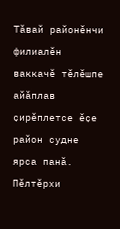Тӑвай районӗнчи филиалӗн ваккачӗ тӗлӗшпе айӑплав ҫирӗплетсе ӗҫе район судне ярса панӑ. Пӗлтӗрхи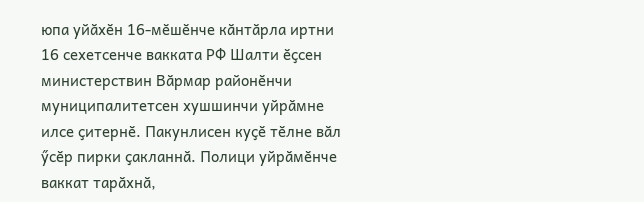юпа уйӑхӗн 16-мӗшӗнче кӑнтӑрла иртни 16 сехетсенче вакката РФ Шалти ӗҫсен министерствин Вӑрмар районӗнчи муниципалитетсен хушшинчи уйрӑмне илсе ҫитернӗ. Пакунлисен куҫӗ тӗлне вӑл ӳсӗр пирки ҫакланнӑ. Полици уйрӑмӗнче ваккат тарӑхнӑ,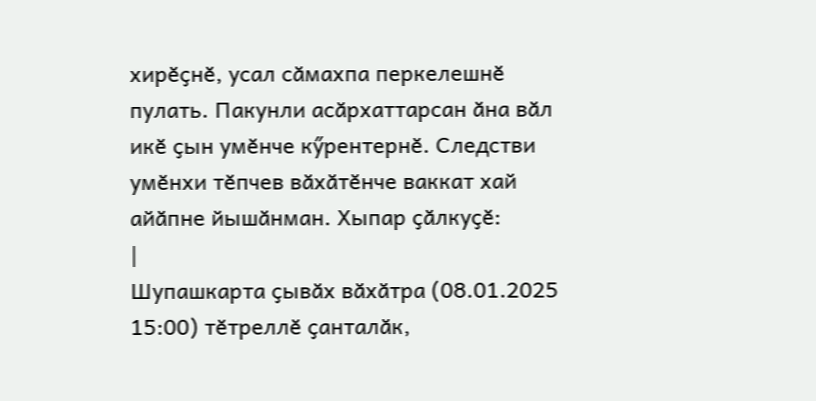хирӗҫнӗ, усал сӑмахпа перкелешнӗ пулать. Пакунли асӑрхаттарсан ӑна вӑл икӗ ҫын умӗнче кӳрентернӗ. Следстви умӗнхи тӗпчев вӑхӑтӗнче ваккат хай айӑпне йышӑнман. Хыпар ҫӑлкуҫӗ:
|
Шупашкарта ҫывӑх вӑхӑтра (08.01.2025 15:00) тӗтреллӗ ҫанталӑк,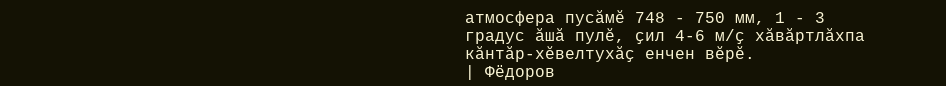атмосфера пусӑмӗ 748 - 750 мм, 1 - 3 градус ӑшӑ пулӗ, ҫил 4-6 м/ҫ хӑвӑртлӑхпа кӑнтӑр-хӗвелтухӑҫ енчен вӗрӗ.
| Фёдоров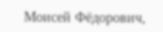Моисей Фёдорович,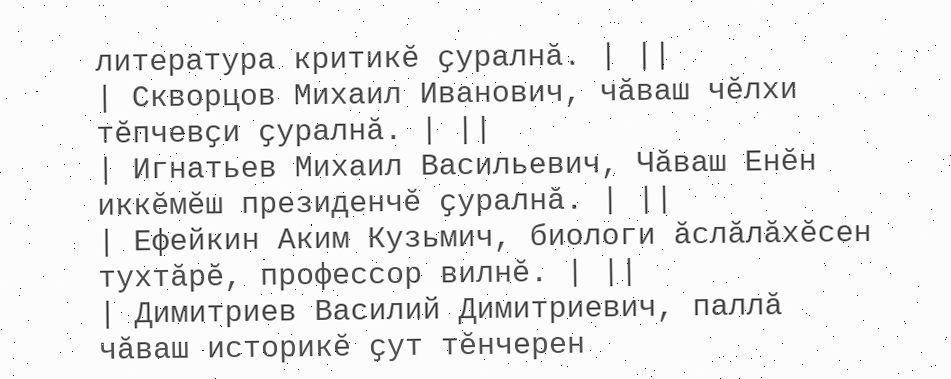литература критикӗ ҫуралнӑ. | ||
| Скворцов Михаил Иванович, чӑваш чӗлхи тӗпчевҫи ҫуралнӑ. | ||
| Игнатьев Михаил Васильевич, Чӑваш Енӗн иккӗмӗш президенчӗ ҫуралнӑ. | ||
| Ефейкин Аким Кузьмич, биологи ӑслӑлӑхӗсен тухтӑрӗ, профессор вилнӗ. | ||
| Димитриев Василий Димитриевич, паллӑ чӑваш историкӗ ҫут тӗнчерен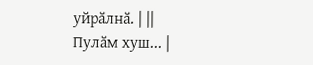уйрӑлнӑ. | ||
Пулӑм хуш... |